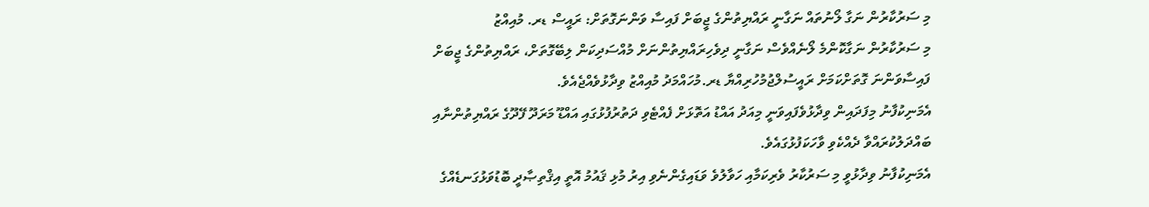މި ސަރުކާރުން ނަގާ ލޯނުތައް ނަގާނީ ރައްޔިތުންގެ ޖީބަށް ފައިސާ ވަންނަގޮތަށް: ރައީސް ޑރ. މުއިއްޒު
މި ސަރުކާރުން ނަގާކޮންމެ ލޯނެއްވެސް ނަގާނީ ދިވެހިރައްޔިތުންނަށް މުއްސަދިކަން ލިބޭގޮތަށް، ރައްޔިތުންގެ ޖީބަށް ފައިސާވަންނަ ގޮތަށްކަމަށް ރައީސުލްޖުމުހުރިއްޔާ ޑރ.މުހައްމަދު މުއިއްޒު ވިދާޅުވެއްޖެއެވެ.
އެމަނިކުފާނު މިފަދައިން ވިދާޅުވެފައިވަނީ މިއަދު އައްޑު އަތޮޅަށް ފެއްޓެވި ދަތުރުފުޅުގައި އައްޑޫ މަރަދޫ ފޭދޫގެ ރައްޔިތުންނާއި ބައްދަލުކުރައްވާ ދެއްކެވި ވާހަކަފުޅުގައެވެ.
އެމަނިކުފާނު ވިދާޅުވީ މި ސަރުކާރު ވެރިކަމާއި ހަވާލުވެ ވަޑައިގެންނެވި އިރު މުޅި ޤައުމު އޮތީ އިޤްތިޞާދީ ބޮޑުވަޅުގަނޑެއްގެ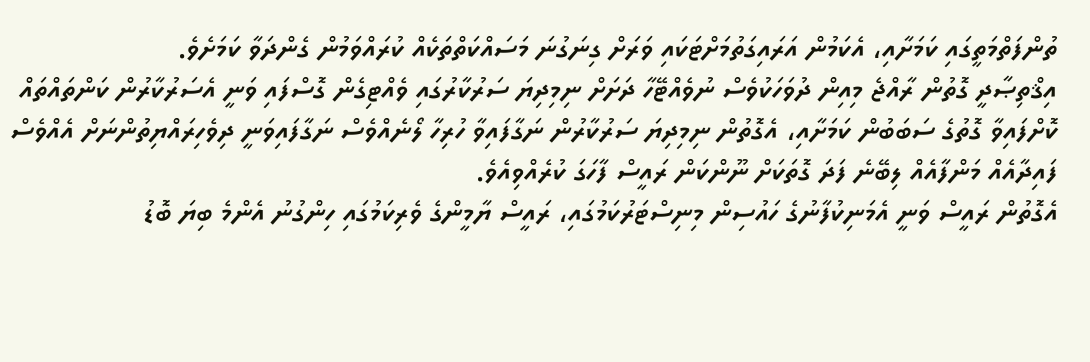ތުންފަތްމަތީގައި ކަމަށާއި، އެކަމުން އަރައިގަތުމަށްޓަކައި ވަރަށް ގިނަގުނަ މަސައްކަތްތަކެއް ކުރައްވަމުން ގެންދަވާ ކަމަށެވެ.
އިޤްތިޞާދީ ގޮތުން ރާއްޖެ މިއިން ދުވަހަކުވެސް ނުވެއްޓޭހާ ދަށަށް ނިމިދިޔަ ސަރުކާރުގައި ވެއްޓިގެން ގޮސްފައި ވަނީ އެސަރުކާރުން ކަންތައްތައް ކޮށްފައިވާ ގޮތުގެ ސަބަބުން ކަމަށާއި، އެގޮތުން ނިމިދިޔަ ސަރުކާރުން ނަގާފައިވާ ހުރިހާ ލޯނެއްވެސް ނަގާފައިވަނީ ދިވެހިރައްޔިތުންނަށް އެއްވެސް ފައިދާއެއް މަންފާއެއް ލިބޭނެ ފަދަ ގޮތަކަށް ނޫންކަން ރައީސް ފާހަގަ ކުރެއްވިއެވެ.
އެގޮތުން ރައީސް ވަނީ އެމަނިކުފާނުގެ ހައުސިން މިނިސްޓަރުކަމުގައި، ރައީސް ޔާމީންގެ ވެރިކަމުގައި ހިންގުނު އެންމެ ބިޔަ ބޮޑު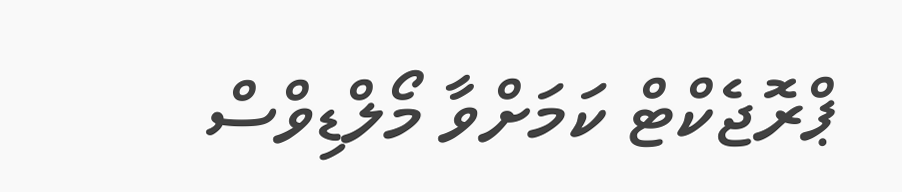ޕްރޮޖެކްޓް ކަމަށްވާ މޯލްޑިވްސް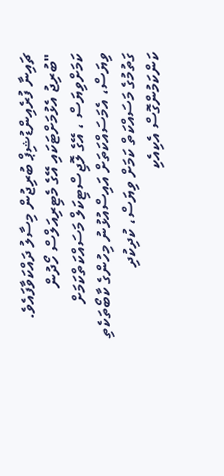ޗައިނާ ފުރެއިންޑުޝިޕް ބުރިޖުން މިސާލު ދައްކަވާފައެވެ.
"ބުރިޖު އެޅުމަށްޓަކައި އޭގެ މެޓިރިއަލްސް ހޯދުން ކަމަށްވިޔަސް ، އޭގެ ލޮޖިސްޓިކަލް މަސައްކަތްކަމަށް ވިޔަސް، އެމަސައްކަތަށް އައިސްއުޅުނު މިހުންގެ ކާބޯތަކެތި ގަތުމުގެ މަސައްކަތް ކަމަށް ވިޔަސް، ކުދިކުދި ކަންކަމުންގޮސް އެކިއެކި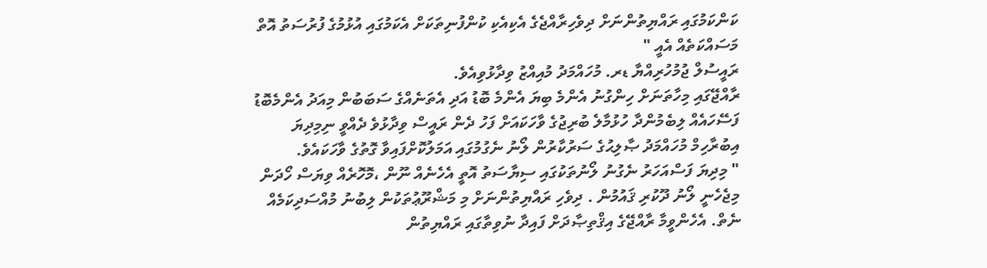ކަންކަމުގައި ރައްޔިތުންނަށް ދިވެހިރާއްޖެގެ އެކިއެކި ކުންފުނިތަކަށް އެކަމުގައި އުޅުމުގެ ފުރުސަތު އޮތް މަސައްކަތެއް އެއީ "
ރައީސުލް ޖުމުހުރިއްޔާ ޑރ. މުހައްމަދު މުއިއްޒު ވިދާޅުވިއެވެ.
ރާއްޖޭގައި މިހާތަނަށް ހިންގުނު އެންމެ ބިޔަ އެންމެ ބޮޑު އަދި އެތަނެއްގެ ސަބަބުން މިއަދު އެންމެބޮޑު ފަސޭހައެއް ލިބެމުންދާ ހުޅުމާލެ ބުރިޖުގެ ވާހަކައަށް ފަހު ދެން ރައީސް ވިދާޅުވެ ދެއްވީ ނިމިދިޔަ އިބުރާހިމް މުހައްމަދު ޞާލިޙުގެ ސަރުކާރުން ލޯނު ނެގުމުގައި އަމަލުކޮށްފައިވާ ގޮތުގެ ވާހަކައެވެ.
" މިދިޔަ ފަސްއަހަރު ނެގުނު ލޯނުތަކުގައި ސިޔާސަތު އޮތީ އެހެނެއް ނޫން ،މޮހޮރެއް ވިޔަސް ހޯދަން މިޖެހެނީ ލޯނު ދޫކުރި ޤައުމުން . ދިވެހި ރައްޔިތުންނަށް މި މަޝްރޫޢުތަކުން ލިބުނު މުއްސަދިކަމެއް ނެތް. އެހެންވީމާ ރާއްޖޭގެ އިޤްތިޞާދަށް ފައިދާ ނުވިތާގައި ރައްޔިތުން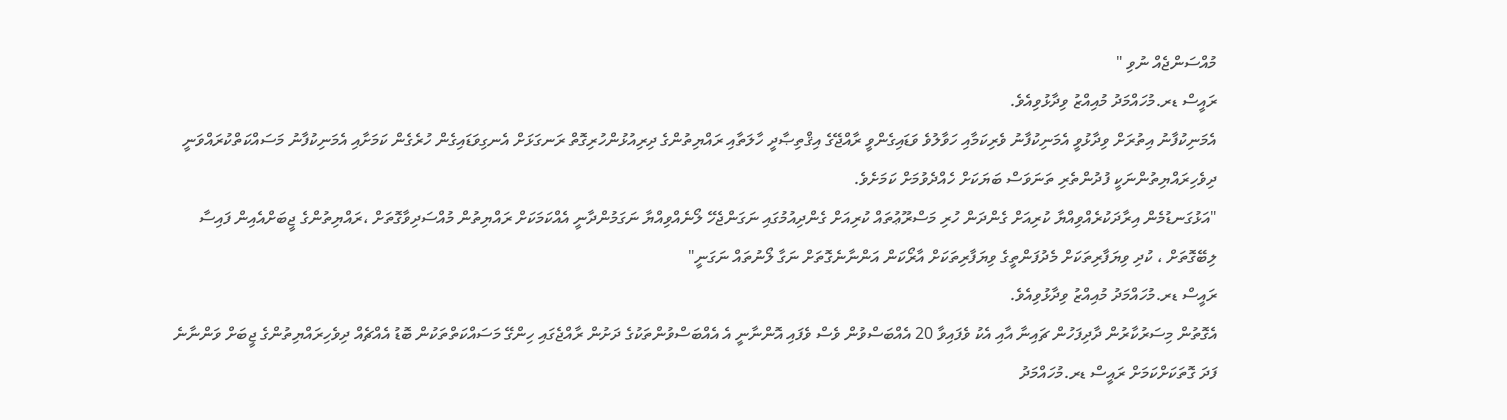މުއްސަންޖެއް ނުވި "
ރައީސް ޑރ.މުހައްމަދު މުއިއްޒު ވިދާޅުވިއެވެ.
އެމަނިކުފާނު އިތުރަށް ވިދާޅުވީ އެމަނިކުފާނު ވެރިކަމާއި ހަވާލުވެ ވަޑައިގެންވީ ރާއްޖޭގެ އިޤްތިޞާދީ ހާލަތާއި ރައްޔިތުންގެ ދިރިއުޅުންހުރިގޮތް ރަނގަޅަށް އެނގިވަޑައިގެން ހުރެގެން ކަމަށާއި އެމަނިކުފާނު މަސައްކަތްކުރައްވަނީ ދިވެހިރައްޔިތުންނަކީ ފުދުންތެރި ތަނަވަސް ބަޔަކަށް ހެއްދެވުމަށް ކަމަށެވެ.
"އަޅުގަނޑުމެން އިރާދަކުރެއްވިއްޔާ ކުރިއަށް ގެންދަން ހުރި މަސްރޫޢުތައް ކުރިއަށް ގެންދިއުމުގައި ނަގަންޖެހޭ ލޯނެއްވިއްޔާ ނަގަމުންދާނީ އެއްކަމަކަށް ރައްޔިތުން މުއްސަދިވާގޮތަށް ،ރައްޔިތުންގެ ޖީބަށްއެއިން ފައިސާ ލިބޭގޮތަށް ، ކުދި ވިޔަފާރިތަކަށް މެދުފަންތީގެ ވިޔަފާރިތަކަށް އާރޯކަން އަންނާނެގޮތަށް ނަގާ ލޯނުތައް ނަގަނީ"
ރައީސް ޑރ.މުހައްމަދު މުއިއްޒު ވިދާޅުވިއެވެ.
އެގޮތުން މިސަރުކާރުން ދާދިފަހުން ޗައިނާ އާއި އެކު ވެފައިވާ 20 އެއްބަސްވުން ވެސް ވެފައި އޮންނާނީ އެ އެއްބަސްވުންތަކުގެ ދަށުން ރާއްޖެގައި ހިންގޭ މަސައްކަތްތަކުން ބޮޑު އެއްޗެއް ދިވެހިރައްޔިތުންގެ ޖީބަށް ވަންނާނެ ފަދަ ގޮތަކަށްކަމަށް ރައީސް ޑރ.މުހައްމަދު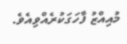މުއިއްޒު ފާހަގަކުރެއްވިއެވެ.